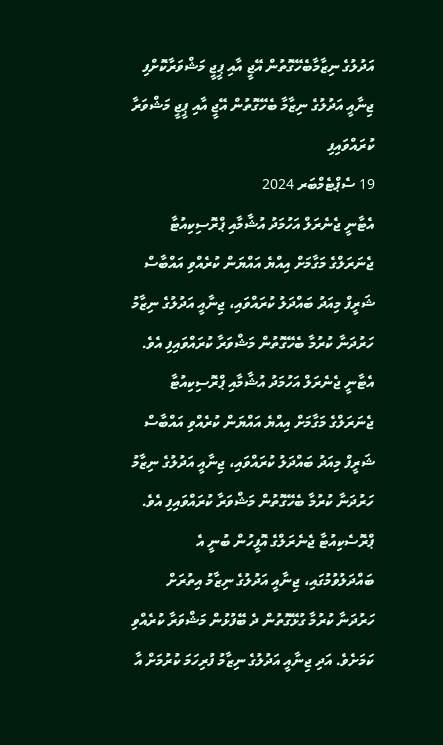އަދުލުގެ ނިޒާމާބެހޭގޮތުން އޭޖީ އާއި ޕީޖީ މަޝްވަރާކޮށްފި
ޖިނާއީ އަދުލުގެ ނިޒާމާ ބެހޭގޮތުން އޭޖީ އާއި ޕީޖީ މަޝްވަރާ ކުރައްވައިފި
19 ސެޕްޓެމްބަރ 2024
އެޓާނީ ޖެނެރަލް އަހުމަދު އުޝާމާއި ޕްރޮސިކިއުޓާ ޖެނަރަލްގެ މަގާމަށް އިއްޔެ އައްޔަން ކުރެއްވި އައްބާސް ޝަރީފް މިއަދު ބައްދަލު ކުރައްވައި، ޖިނާއީ އަދުލުގެ ނިޒާމު ހަރުދަނާ ކުރުމާ ބެހޭގޮތުން މަޝްވަރާ ކުރައްވައިފި އެވެ.
އެޓާނީ ޖެނެރަލް އަހުމަދު އުޝާމާއި ޕްރޮސިކިއުޓާ ޖެނަރަލްގެ މަގާމަށް އިއްޔެ އައްޔަން ކުރެއްވި އައްބާސް ޝަރީފް މިއަދު ބައްދަލު ކުރައްވައި، ޖިނާއީ އަދުލުގެ ނިޒާމު ހަރުދަނާ ކުރުމާ ބެހޭގޮތުން މަޝްވަރާ ކުރައްވައިފި އެވެ.
ޕްރޮސެކިއުޓާ ޖެނެރަލްގެ އޮފީހުން ބުނީ އެ ބައްދަލުވުމުގައި، ޖިނާއީ އަދުލުގެ ނިޒާމު އިތުރަށް ހަރުދަނާ ކުރުމާ ގުޅޭގޮތުން ދެ ބޭފުޅުން މަޝްވަރާ ކުރެއްވި ކަމަށެވެ. އަދި ޖިނާއީ އަދުލުގެ ނިޒާމު ފުރިހަމަ ކުރުމަށް އާ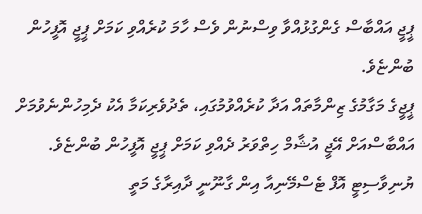ޕީޖީ އައްބާސް ގެންގުޅުއްވާ ވިސްނުން ވެސް ހާމަ ކުރެއްވި ކަމަށް ޕީޖީ އޮފީހުން ބުންޏެވެ.
ޕީޖީގެ މަގާމުގެ ޒިންމާތައް އަދާ ކުރެއްވުމުގައި، ތެދުވެރިކަމާ އެކު ދެމިހުންނެވުމަށް އައްބާސްއަށް އޭޖީ އުޝާމް ހިތްވަރު ދެއްވި ކަމަށް ޕީޖީ އޮފީހުން ބުންޏެވެ.
ޔުނިވާސިޓީ އޮފް ޓެސްމޭނިއާ އިން ގާނޫނީ ދާއިރާގެ މަތީ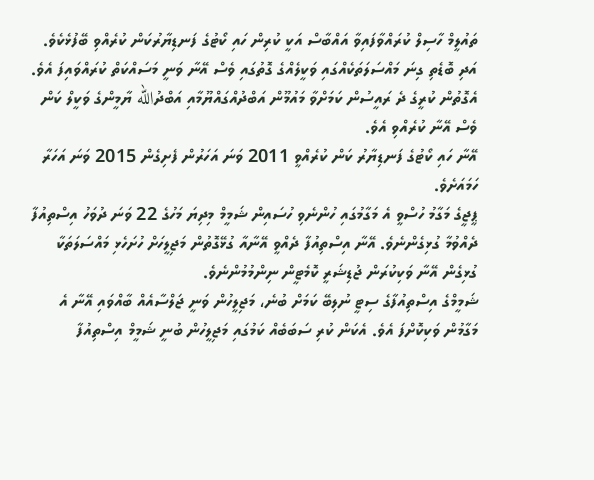ތައުލީމް ހާސިލް ކުރައްވާފައިވާ އައްބާސް އަކީ ކުރިން ހައި ކޯޓުގެ ފަނޑިޔާރުކަން ކުރެއްވި ބޭފުޅެކެވެ. އަދި ބޮޑެތި ގިނަ މައްސަލަތަކެއްގައި ވަކީލެއްގެ ގޮތުގައި ވެސް އޭނާ ވަނީ މަސައްކަތް ކުރައްވައިފަ އެވެ.
އެގޮތުން ކުރީގެ ދެ ރައީސުން ކަމަށްވާ މައުމޫން އަބްދުއްގައްޔޫމާއި އަބްދުالله ޔާމީންގެ ވަކީލް ކަން ވެސް އޭނާ ކުރެއްވި އެވެ.
އޭނާ ހައި ކޯޓުގެ ފަނޑިޔާރު ކަން ކުރެއްވީ 2011 ވަނަ އަހަރުން ފެށިގެން 2015 ވަނަ އަހަރާ ހަމައަށެވެ.
ޕީޖީގެ މަގާމު ހުސްވީ އެ މަގާމުގައި ހުންނެވި ހުސައިން ޝަމީމް މިދިޔަ މަހުގެ 22 ވަނަ ދުވަހު އިސްތިއުފާ ދެއްވުމާ ގުޅިގެންނެވެ. އޭނާ އިސްތިއުފާ ދެއްވީ އޭނާއާ ގުޅޭގޮތުން މަޖިލީހަށް ހުށަހެޅި މައްސަލަތަކާ ގުޅިގެން އޭނާ ވަކިކުރަން ޖުޑިޝަރީ ކޮމެޓީން ނިންމުމުންނެވެ.
ޝަމީމްގެ އިސްތިއުފާގެ ސިޓީ ނުލިބޭ ކަމަށް ބުނެ، މަޖިލީހުން ވަނީ ޖަލްސާއެއް ބާއްވައި އޭނާ އެ މަގާމުން ވަކިކޮށްފަ އެވެ. އެކަން ކުރި ސަބަބެއް ކަމުގައި މަޖިލީހުން ބުނީ ޝަމީމް އިސްތިއުފާ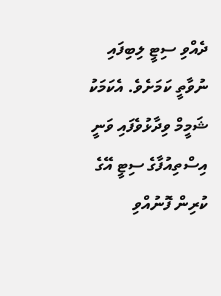ދެއްވި ސިޓީ ލިބިފައި ނުވާތީ ކަމަށެވެ. އެކަމަކު ޝަމީމް ވިދާޅުވެފައި ވަނީ އިސްތިއުފާގެ ސިޓީ އޭގެ ކުރިން ފޮނުއްވި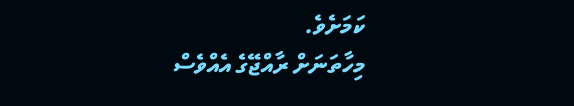ކަމަށެވެ.
މިހާތަނަށް ރާއްޖޭގެ އެއްވެސް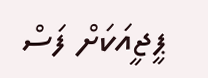ޕީޖީއަކަށް ފަސް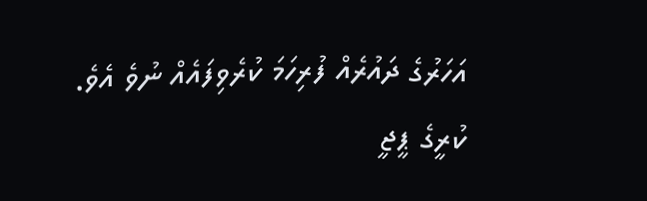އަހަރުގެ ދައުރެއް ފުރިހަމަ ކުރެވިފައެއް ނުވެ އެވެ. ކުރީގެ ޕީޖީ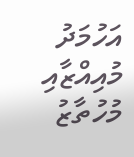އަހުމަދު މުއިއްޒާއި މުހުތާޒު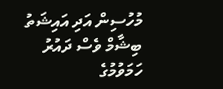މުހުސިން އަދި އައިޝަތު ބިޝާމް ވެސް ދައުރު ހަމަވުމުގެ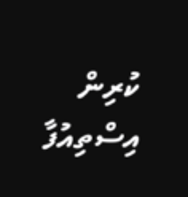ކުރިން އިސްތިއުފާ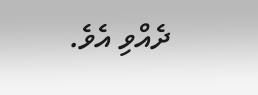ދެއްވި އެވެ.